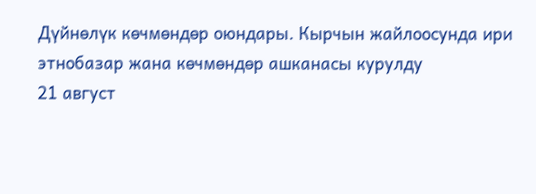Дүйнөлүк көчмөндөр оюндары. Кырчын жайлоосунда ири этнобазар жана көчмөндөр ашканасы курулду
21 август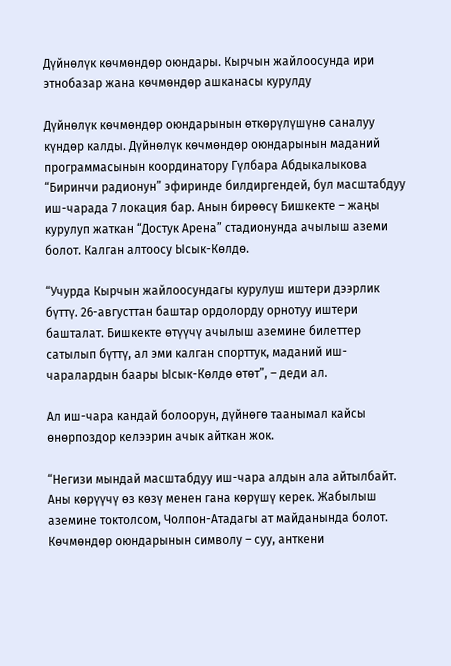Дүйнөлүк көчмөндөр оюндары. Кырчын жайлоосунда ири этнобазар жана көчмөндөр ашканасы курулду

Дүйнөлүк көчмөндөр оюндарынын өткөрүлүшүнө саналуу күндөр калды. Дүйнөлүк көчмөндөр оюндарынын маданий программасынын координатору Гүлбара Абдыкалыкова “Биринчи радионун” эфиринде билдиргендей, бул масштабдуу иш-чарада 7 локация бар. Анын бирөөсү Бишкекте – жаңы курулуп жаткан “Достук Арена” стадионунда ачылыш аземи болот. Калган алтоосу Ысык-Көлдө.

“Учурда Кырчын жайлоосундагы курулуш иштери дээрлик бүттү. 26-августтан баштар ордолорду орнотуу иштери башталат. Бишкекте өтүүчү ачылыш аземине билеттер сатылып бүттү, ал эми калган спорттук, маданий иш-чаралардын баары Ысык-Көлдө өтөт”, – деди ал.

Ал иш-чара кандай болоорун, дүйнөгө таанымал кайсы өнөрпоздор келээрин ачык айткан жок.

“Негизи мындай масштабдуу иш-чара алдын ала айтылбайт. Аны көрүүчү өз көзү менен гана көрүшү керек. Жабылыш аземине токтолсом, Чолпон-Атадагы ат майданында болот. Көчмөндөр оюндарынын символу – суу, анткени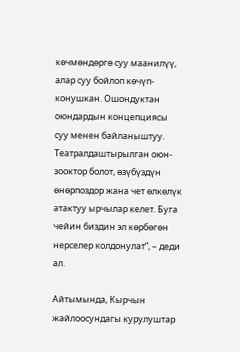көчмөндөргө суу маанилүү, алар суу бойлоп көчүп-конушкан. Ошондуктан оюндардын концепциясы суу менен байланыштуу. Театралдаштырылган оюн-зооктор болот, өзүбүздүн өнөрпоздор жана чет өлкөлүк атактуу ырчылар келет. Буга чейин биздин эл көрбөгөн нерселер колдонулат”, – деди ал.

Айтымында, Кырчын жайлоосундагы курулуштар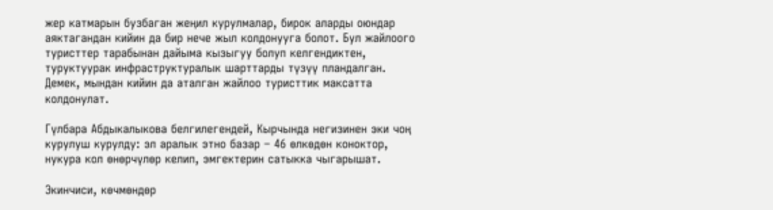жер катмарын бузбаган жеңил курулмалар, бирок аларды оюндар аяктагандан кийин да бир нече жыл колдонууга болот. Бул жайлоого туристтер тарабынан дайыма кызыгуу болуп келгендиктен, туруктуурак инфраструктуралык шарттарды түзүү пландалган. Демек, мындан кийин да аталган жайлоо туристтик максатта колдонулат.

Гүлбара Абдыкалыкова белгилегендей, Кырчында негизинен эки чоң курулуш курулду: эл аралык этно базар – 46 өлкөдөн коноктор, нукура кол өнөрчүлөр келип, эмгектерин сатыкка чыгарышат.

Экинчиси, көчмөндөр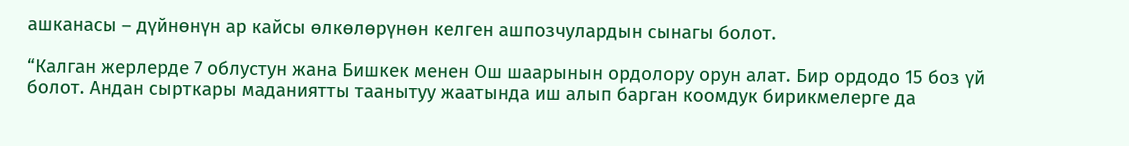ашканасы – дүйнөнүн ар кайсы өлкөлөрүнөн келген ашпозчулардын сынагы болот.

“Калган жерлерде 7 облустун жана Бишкек менен Ош шаарынын ордолору орун алат. Бир ордодо 15 боз үй болот. Андан сырткары маданиятты таанытуу жаатында иш алып барган коомдук бирикмелерге да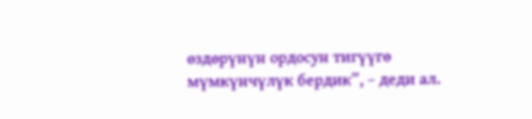өздөрүнүн ордосун тигүүгө мүмкүнчүлүк бердик”, – деди ал.